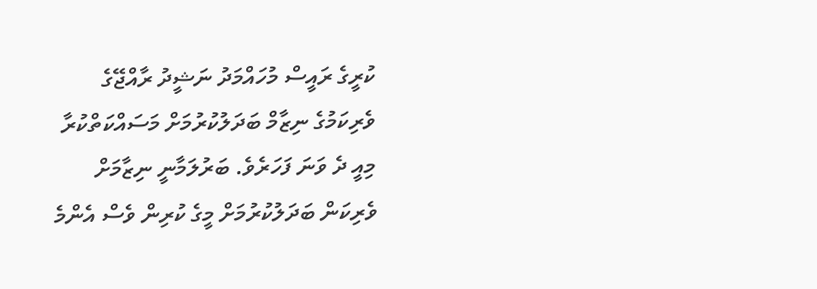ކުރީގެ ރައީސް މުހައްމަދު ނަޝީދު ރާއްޖޭގެ ވެރިކަމުގެ ނިޒާމް ބަދަލުކުރުމަށް މަސައްކަތްކުރާ މިއީ ދެ ވަނަ ފަހަރެވެ. ބަރުލަމާނީ ނިޒާމަށް ވެރިކަން ބަދަލުކުރުމަށް މީގެ ކުރިން ވެސް އެންމެ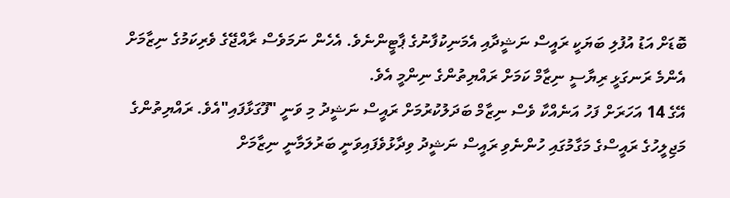ބޮޑަށް އަޑު އުފުލި ބަޔަކީ ރައީސް ނަޝީދާއި އެމަނިކުފާނުގެ ޕާޓީންނެވެ. އެހެން ނަމަވެސް ރާއްޖޭގެ ވެރިކަމުގެ ނިޒާމަށް އެންމެ ރަނގަޅީ ރިޔާސީ ނިޒާމް ކަމަށް ރައްޔިތުންގެ ނިންމީ އެވެ.
އޭގެ 14 އަހަރަށް ފަހު އަނެއްކާ ވެސް ނިޒާމް ބަދަލުކުރުމަށް ރައީސް ނަޝީދު މި ވަނީ "ފޫގަޅާފައި"އެވެ. ރައްޔިތުންގެ މަޖިލީހުގެ ރައީސްގެ މަގާމުގައި ހުންނެވި ރައީސް ނަޝީދު ވިދާޅުވެފައިވަނީ ބަރުލަމާނީ ނިޒާމަށް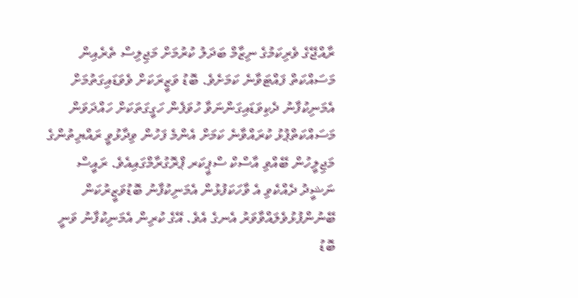ރާއްޖޭގެ ވެރިކަމުގެ ނިޒާމް ބަދަލު ކުރުމަށް މަޖިލިސް ތެރެއިން މަސައްކަތް ފައްޓަވާނެ ކަމަށެވެ. ބޮޑު ވަޒީރަކަށް ވެވަޑައިގަތުމަށް އެމަނިކުފާނު ދެކިވަޑައިގަންނަވާ ހުވަފެން ހަގީގަތަކަށް ހައްދަވަން މަސައްކަތްޕުޅު ކުރައްވާނެ ކަމަށް އެންމެ ފަހުން ވިދާޅުވީ ރައްޔިތުންގެ މަޖިލީހުން ބޭއްވި އާސްކް ސްޕީކަރ ޕްރޮގުރާމްގައިއެވެ. ރައީސް ނަޝީދު ދެއްކެވި އެ ވާހަކަފުޅުން އެމަނިކުފާނު ބޮޑުވަޒީރުކަން ބޭނުންފުޅުވެލައްވާވަރު އެނގެ އެވެ. އޭގެ ކުރިން އެމަނިކުފާނު ވަނީ ބޮޑު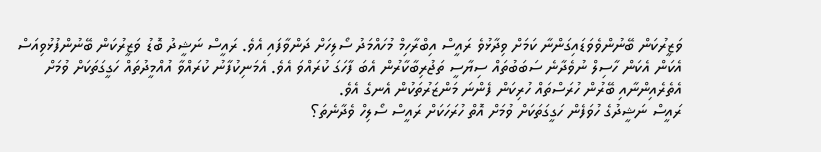ވަޒީރުކަން ބޭނުންވެވަޑައިގަންނާ ކަމަށް ވިދާޅުވެ ރައީސް އިބްރާހިމް މުހައްމަދު ސޯލިހަށް ދަންވާފައި އެވެ. ރައީސް ނަޝީދު ބޮޑު ވަޒީރުކަން ބޭނުންފުޅުވިއަސް އެކަން އެކަން ހާސިލް ނުވެދާނެ ސަބަބުތައް ސިޔާސީ ތަޖުރިބާކާރުން އެބަ ފާހަގަ ކުރައްވަ އެވެ. އެމަނިކުފާނު ކުރައްވާ އުއްމީދުތައް ހަގީގަތަކަށް ވުމަށް އެތެރެއިންނާއި ބޭރުން ހުރަސްތައް ހުރިކަން ފެންނަ މަންޒަރުތަކުން އެނގެ އެވެ.
ރައީސް ނަޝީދުގެ ހުވަފެން ހަގީގަތަކަށް ވުމަށް އޮތް ހުރަހަކަށް ރައީސް ސޯލިހް ވެދާނެތަ؟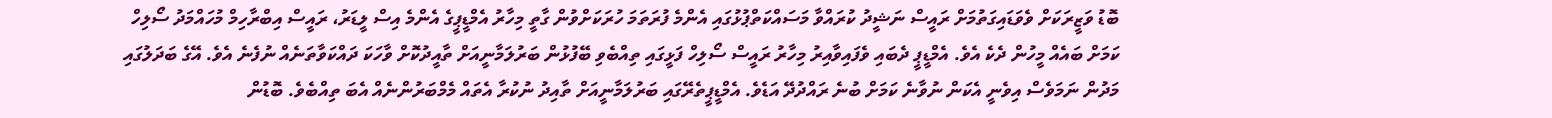ބޮޑު ވަޒީރަކަށް ވެވަޑައިގަތުމަށް ރައީސް ނަޝީދު ކުރައްވާ މަސައްކަތްޕުޅުގައި އެންމެ ފުރަތަމަ ހުރަކަށްވުން ގާތީ މިހާރު އެމްޑީޕީގެ އެންމެ އިސް ލީޑަރު، ރައީސް އިބްރާހިމް މުހައްމަދު ސޯލިހް ކަމަށް ބައެއް މީހުން ދެކެ އެވެ. އެމްޑީޕީ ދެބައި ވެފައިވާއިރު މިހާރު ރައީސް ސޯލިހް ފަޅީގައި ތިއްބެވި ބޭފުޅުން ބަރުލަމާނީއަށް ތާއީދުކޮށް ވާހަކަ ދައްކަވާތަނެއް ނުފެނެ އެވެ. އޭގެ ބަދަލުގައި މަދުން ނަމަވެސް އިވެނީ އެކަން ނުވާނެ ކަމަށް ބުނެ ރައްދުދޭ އަޑެވެ. އެމްޑީޕީތެރޭގައި ބަރުލަމާނީއަށް ތާއިދު ނުކުރާ އެތައް މެމްބަރުންނެއް އެބަ ތިއްބެވެ. ބޮޑުން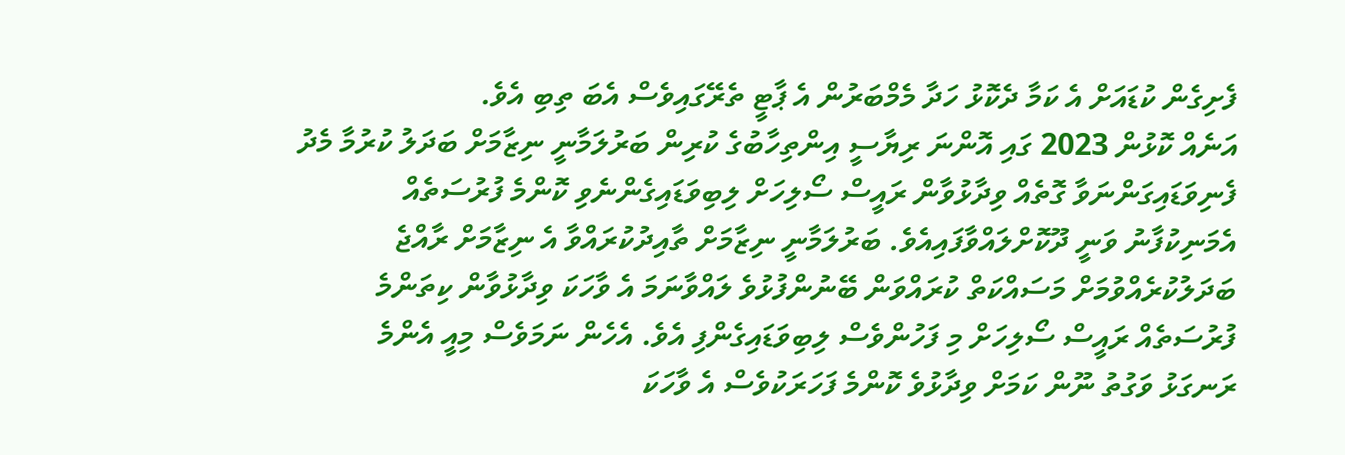ފެށިގެން ކުޑައަށް އެ ކަމާ ދެކޮޅު ހަދާ މެމްބަރުން އެ ޕާޓީ ތެރޭގައިވެސް އެބަ ތިބި އެވެ.
އަނެއް ކޮޅުން 2023 ގައި އޮންނަ ރިޔާސީ އިންތިހާބުގެ ކުރިން ބަރުލަމާނީ ނިޒާމަށް ބަދަލު ކުރުމާ މެދު ފެނިވަޑައިގަންނަވާ ގޮތެއް ވިދާޅުވާން ރައީސް ސޯލިހަށް ލިބިވަޑައިގެންނެވި ކޮންމެ ފުރުސަތެއް އެމަނިކުފާނު ވަނީ ދޫކޮށްލައްވާފައިއެވެ. ބަރުލަމާނީ ނިޒާމަށް ތާއިދުކުރައްވާ އެ ނިޒާމަށް ރާއްޖެ ބަދަލުކުރެއްވުމަށް މަސައްކަތް ކުރައްވަން ބޭނުންފުޅުވެ ލައްވާނަމަ އެ ވާހަކަ ވިދާޅުވާން ކިތަންމެ ފުރުސަތެއް ރައީސް ސޯލިހަށް މި ފަހުންވެސް ލިބިވަޑައިގެންފި އެވެ. އެހެން ނަމަވެސް މިއީ އެންމެ ރަނގަޅު ވަގުތު ނޫން ކަމަށް ވިދާޅުވެ ކޮންމެ ފަހަރަކުވެސް އެ ވާހަކަ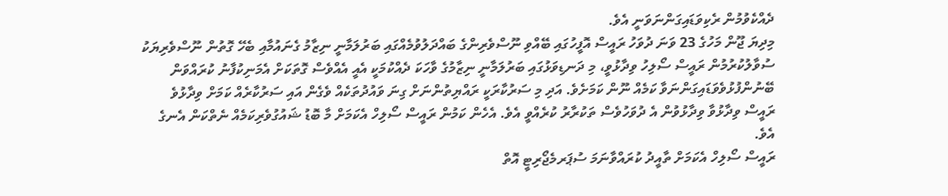ދެއްކެވުމުން ރެކިވަޑައިގަންނަވަނީ އެވެ.
މިދިޔަ ޖޫން މަހުގެ 23 ވަނަ ދުވަހު ރައީސް އޮފީހުގައި ބޭއްވި ނޫސްވެރިންގެ ބައްދަލުވުމެއްގައި ބަރުލަމާނީ ނިޒާމު ގެނައުމާއި ބެހޭ ގޮތުން ނޫސްވެރިޔަކު ސުވާލުކުރުމުން ރައީސް ސޯލިހު ވިދާޅުވީ، މި ދަނޑިވަޅުގައި ބަރުލަމާނީ ނިޒާމުގެ ވާހަކަ ދެއްކުމަކީ އެއީ އެއްވެސް ގޮތަކަށް އެމަނިކުފާނު ކުރައްވަން ބޭނުންފުޅުވެވަޑައިގަންނަވާ ކަމެއް ނޫން ކަމަށެވެ. އަދި މި ސަރުކާރަކީ ރައްޔިތުންނަށް ގިނަ ވައުދުތަކެއް ވެގެން އައި ސަރުކާރެއް ކަމަށް ވިދާޅުވެ ރައީސް ވިދާޅުވާ ވިދާޅުވުން އެ ދުވަހުވެސް ތަކުރާރު ކުރެއްވީ އެވެ. އެހެން ކަމުން ރައީސް ސޯލިހް އެކަމަށް މާ ބޮޑު ޝައުގުވެރިކަމެއް ނެތްކަން އެނގެ އެވެ.
ރައީސް ސޯލިހް އެކަމަށް ތާއީދު ކުރައްވާނަމަ ސުޕަރމެޖޯރިޓީ އޮތް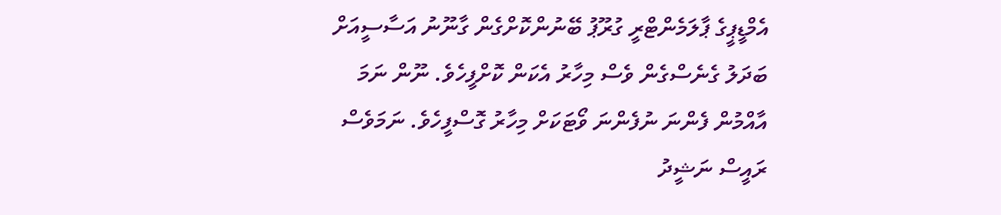އެމްޑީޕީގެ ޕާލަމެންޓްރީ ގުރޫޕު ބޭނުންކޮށްގެން ގާނޫނު އަސާސީއަށް ބަދަލު ގެނެސްގެން ވެސް މިހާރު އެކަން ކޮށްފީހެވެ. ނޫން ނަމަ އާއްމުން ފެންނަ ނުފެންނަ ވޯޓަކަށް މިހާރު ގޮސްފީހެވެ. ނަމަވެސް ރައީސް ނަޝީދު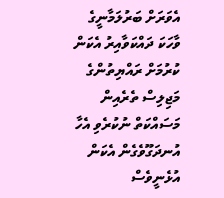އެވަރަށް ބަރުލަމާނީގެ ވާހަކަ ދައްކަވާއިރު އެކަން ކުރުމަށް ރައްޔިތުންގެ މަޖިލިސް ތެރެއިން މަސައްކަތް ނުކުރެވި އެހާ އުނދަގޫވެގެން އެކަން އުޅެނީވެސް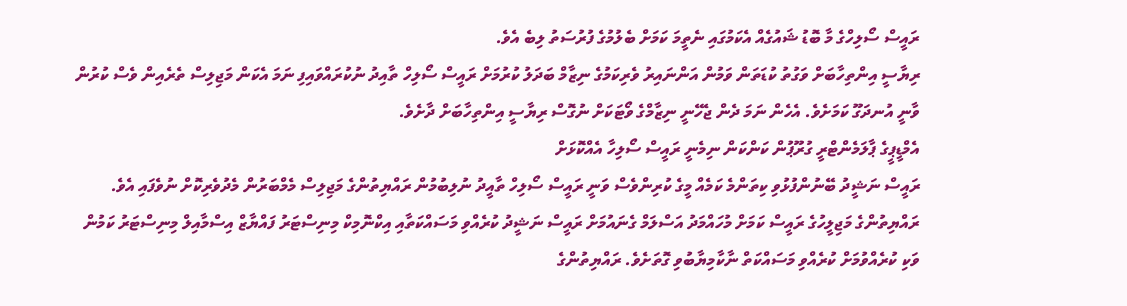ރައީސް ސޯލިހްގެ މާ ބޮޑު ޝައުގެއް އެކަމުގައި ނެތީމަ ކަމަށް ބެލުމުގެ ފުރުސަތު ލިބެ އެވެ.
ރިޔާސީ އިންތިހާބަށް ވަގުތު ކުޑަތަން ވަމުން އަންނައިރު ވެރިކަމުގެ ނިޒާމް ބަދަލު ކުރުމަށް ރައީސް ސޯލިހް ތާއިދު ނުކުރައްވައިފި ނަމަ އެކަން މަޖިލިސް ތެރެއިން ވެސް ކުރުން ވާނީ އުނދަގޫ ކަމަށެވެ. އެހެން ނަމަ ދެން ޖެހޭނީ ނިޒާމްގެ ވޯޓަކަށް ނުގޮސް ރިޔާސީ އިންތިހާބަށް ދާށެވެ.
އެމްޑީޕީގެ ޕާލަމެންޓްރީ ގުރޫޕުން ކަންކަން ނިމެނީ ރައީސް ސޯލިހާ އެއްކޮޅަށް
ރައީސް ނަޝީދު ބޭނުންފުޅުވި ކިތަންމެ ކަމެއް މީގެ ކުރިންވެސް ވަނީ ރައީސް ސޯލިހް ތާއީދު ނުލިބުމުން ރައްޔިތުންގެ މަޖިލިސް މެމްބަރުން މެދުވެރިކޮށް ނުވެފައި އެވެ. ރައްޔިތުންގެ މަޖިލީހުގެ ރައީސް ކަމަށް މުހައްމަދު އަސްލަމް ގެނައުމަށް ރައީސް ނަޝީދު ކުރެއްވި މަސައްކަތާއި އިކްނޮމިކް މިނިސްޓަރު ފައްޔާޒް އިސްމާއިލް މިނިސްޓަރު ކަމުން ވަކި ކުރެއްވުމަށް ކުރެއްވި މަސައްކަތް ނާކާމިޔާބުވި ގޮތަށެވެ. ރައްޔިތުންގެ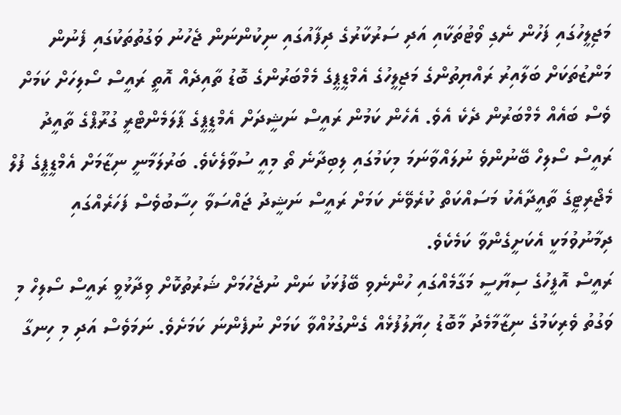މަޖިލީހުގައި ފަހުން ނެގި ވޯޓުތަކާއި އަދި ސަރުކާރުގެ ދިފާއުގައި ނިކުންނަން ޖެހުނު ވަގުތުތަކުގައި ފެނުން މަންޒުތަކަށް ބަލާއިރު ރައްޔިތުންގެ މަޖިލީހުގެ އެމްޑީޕީގެ މެމްބަރުންގެ ބޮޑު ތާއިދެއް އޮތީ ރައީސް ސޯލިހަށް ކަމަށް ވެސް ބައެއް މެމްބަރުން ދެކެ އެވެ. އެހެން ކަމުން ރައީސް ނަޝީދަށް އެމްޑީޕީގެ ޕާލަމެންޓްރީ ގުރޫޕްގެ ތާއީދު ރައީސް ސޯލިހް ބޭނުންވެ ނުލައްވާނަމަ މިކަމުގައި ލިބިދާނެ ތޯ މިއީ ސުވާލެކެވެ. ބަރުލަމާނީ ނިޒާމަށް އެމްޑީޕީގެ ފުލް މެޖޯރިޓީގެ ތާއީދާއެކު މަސައްކަތް ކުރެވޭނެ ކަމަށް ރައީސް ނަޝީދު ޖައްސަވާ ހިސާބުވެސް ފަހަރެއްގައި ދިމާނުވުމަކީ އެކަށީގެންވާ ކަމެކެވެ.
ރައީސް އޮފީހުގެ ސިޔާސީ މަގާމެއްގައި ހުންނެވި ބޭފުޅަކު ނަން ނުޖެހުމަށް ޝަރުތުކޮށް ވިދާޅުވީ ރައީސް ސޯލިހް މި ވަގުތު ވެރިކަމުގެ ނިޒާމާމެދު މާބޮޑު ހިޔާލުފުޅެއް ގެންގުޅުއްވާ ކަމަށް ނުފެންނަ ކަމަށެވެ. ނަމަވެސް އަދި މި ހިނގާ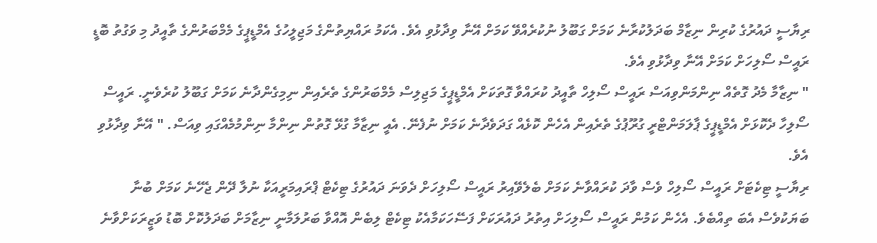ރިޔާސީ ދައުރުގެ ކުރިން ނިޒާމް ބަދަލުކުރާނެ ކަމަށް ގަބޫލު ނުކުރެއްވޭ ކަމަށް އޭނާ ވިދާޅުވި އެވެ. އެކަމު ރައްޔިތުންގެ މަޖިލީހުގެ އެމްޑީޕީގެ މެމްބަރުންގެ ތާއީދު މި ވަގުތު ބޮޑީ ރައީސް ސޯލިހަށް ކަމަށް އޭނާ ވިދާޅުވި އެވެ.
" ނިޒާމާ މެދު ގޮތެއް ނިންމަންވިއަސް ރައީސް ސޯލިހް ތާއީދު ކުރައްވާ ގޮތަކަށް އެމްޑީޕީގެ މަޖިލިސް މެމްބަރުންގެ ތެރެއިން ނިމިގެންދާނެ ކަމަށް ގަބޫލު ކުރެވެނީ. ރައީސް ސޯލިހާ ދެކޮޅަށް އެމްޑީޕީގެ ޕާލަމަންޓްރީ ގުރޫޕުގެ ތެރެއިން އެހެން ކޮޅެއް ގަދަވެދާނެ ކަމަށް ނުފެނޭ. އެއީ ނިޒާމާ ގުޅޭ ގޮތުން ނިންމާ ނިންމުމެއްގައި ވިއަސް. " އޭނާ ވިދާޅުވި އެވެ.
ރިޔާސީ ޓިކެޓަށް ރައީސް ސޯލިހް ވެސް ވާދަ ކުރައްވާނެ ކަމަށް ބެލެވޭއިރު ރައީސް ސޯލިހަށް ދެވަނަ ދައުރުގެ ޓިކެޓް ޕްރައިމަރީއަކާ ނުލާ ދޭން ޖެހޭނެ ކަމަށް ބުނާ ބަޔަކުވެސް އެބަ ތިއްބެވެ. އެހެން ކަމުން ރައީސް ސޯލިހަށް އިތުރު ދައުރަކަށް ފަސޭހަކަމާއެކު ޓިކެޓް ލިބެން އޮއްވާ ބަރުލަމާނީ ނިޒާމަށް ބަދަލުކޮށް ބޮޑު ވަޒީރަކަށްވާނެ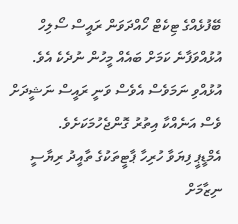ބޭފުޅެއްގެ ޓިކެޓް ހޯއްދަވަން ރައީސް ސޯލިހް އުޅުއްވަފާނެ ކަމަށް ބައެއް މީހުން ނުދެކެ އެވެ. އުޅުއްވި ނަމަވެސް އެވެސް ވަނީ ރައީސް ނަޝީދަށް ވެސް އަނެއްކާ އިތުރު ގޮންޖެހުމަކަށެވެ.
އެމްޑީޕީ ފިޔަވާ ހުރިހާ ޕާޓީތަކުގެ ތާއީދު ރިޔާސީ ނިޒާމަށް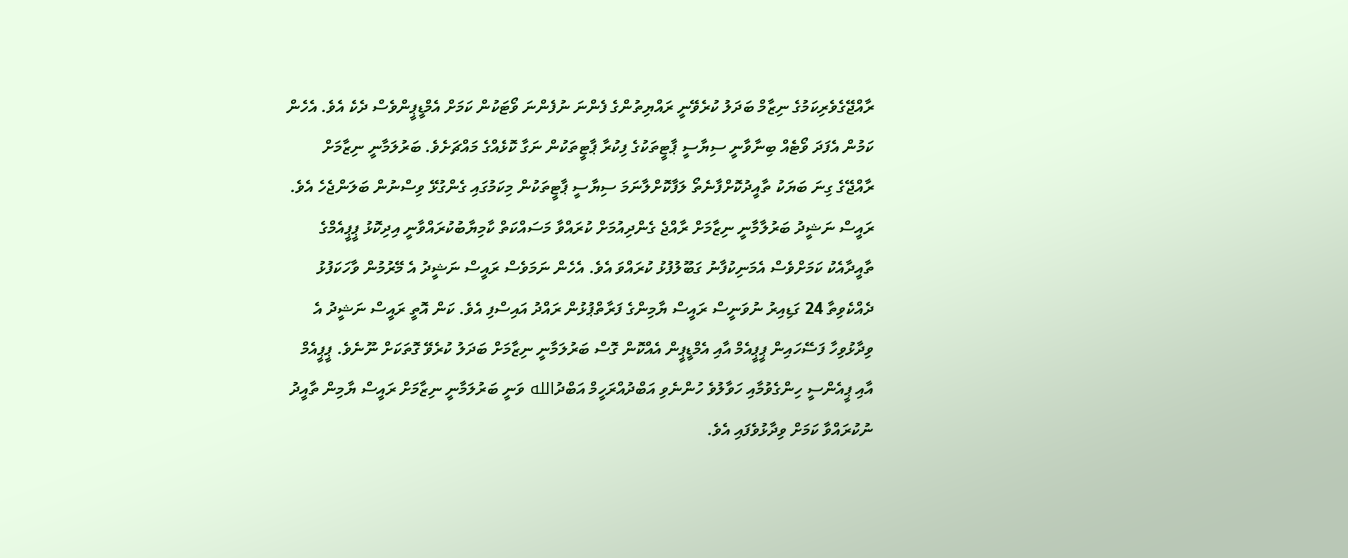ރާއްޖޭގެވެރިކަމުގެ ނިޒާމް ބަދަލު ކުރެވޭނީ ރައްޔިތުންގެ ފެންނަ ނުފެންނަ ވޯޓަކުން ކަމަށް އެމްޑީޕީންވެސް ދެކެ އެވެ. އެހެން ކަމުން އެފަދަ ވޯޓެއް ބިނާވާނީ ސިޔާސީ ޕާޓީތަކުގެ ފިކުރާ ޕާޓީތަކުން ނަގާ ކޮޅެއްގެ މައްޗަށެވެ. ބަރުލަމާނީ ނިޒާމަށް ރާއްޖޭގެ ގިނަ ބަޔަކު ތާއީދުކޮށްފާނެތޯ ލަފާކޮށްލާނަމަ ސިޔާސީ ޕާޓީތަކުން މިކަމުގައި ގެންގުޅޭ ވިސްނުން ބަލަންޖެހެ އެވެ. ރައީސް ނަޝީދު ބަރުލާމާނީ ނިޒާމަށް ރާއްޖެ ގެންދިއުމަށް ކުރައްވާ މަސައްކަތް ކާމިޔާބުކުރައްވާނީ އިދިކޮޅު ޕީޕީއެމްގެ ތާއީދާއެކު ކަމަށްވެސް އެމަނިކުފާނު ގަބޫލުފުޅު ކުރައްވަ އެވެ. އެހެން ނަމަވެސް ރައީސް ނަޝީދު އެ މޭރުމުން ވާހަކަފުޅު ދެއްކެވިތާ 24 ގަޑިއިރު ނުވަނީސް ރައީސް ޔާމިންގެ ފަރާތްޕުޅުން ރައްދު އައިސްފި އެވެ. ކަން އޮތީ ރައީސް ނަޝީދު އެ ވިދާޅުވިހާ ފަސޭހައިން ޕީޕީއެމް އާއި އެމްޑީޕީން އެއްކޮން ގޮސް ބަރުލަމާނީ ނިޒާމަށް ބަދަލު ކުރެވޭ ގޮތަކަށް ނޫނެވެ. ޕީޕީއެމް އާއި ޕީއެންސީ ހިންގެވުމާއި ހަވާލުވެ ހުންނެވި އަބްދުއްރަހީމް އަބްދުالله ވަނީ ބަރުލަމާނީ ނިޒާމަށް ރައީސް ޔާމިން ތާއީދު ނުކުރައްވާ ކަމަށް ވިދާޅުވެފައި އެވެ.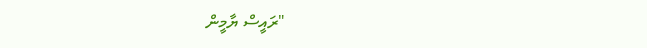"ރައީސް ޔާމީން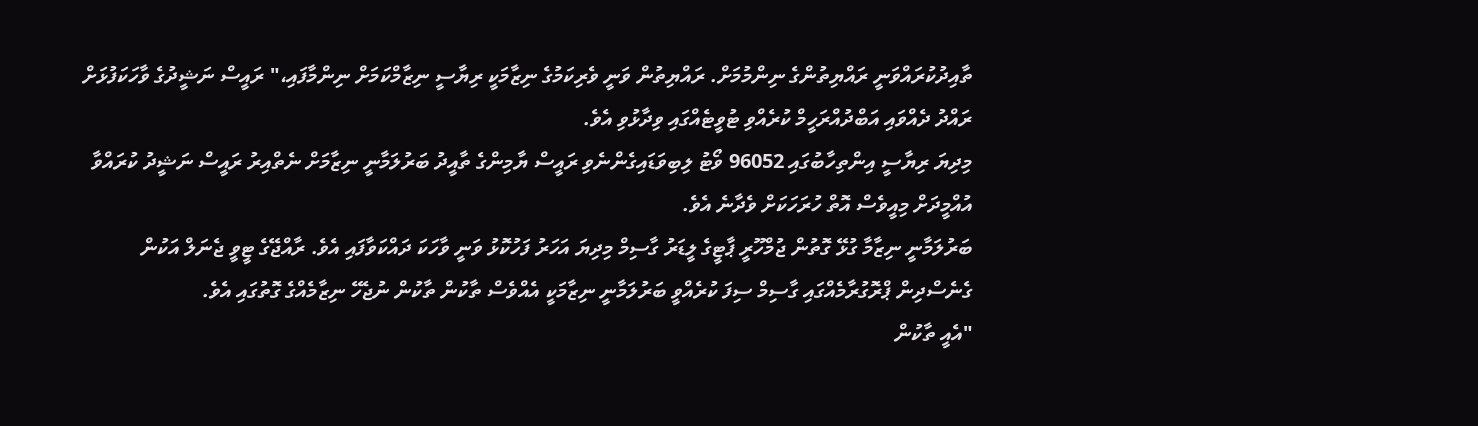ތާއިދުކުރައްވަނީ ރައްޔިތުންގެ ނިންމުމަށް. ރައްޔިތުން ވަނީ ވެރިކަމުގެ ނިޒާމަކީ ރިޔާސީ ނިޒާމްކަމަށް ނިންމާފައި،" ރައީސް ނަޝީދުގެ ވާހަކަފުޅަށް ރައްދު ދެއްވައި އަބްދުއްރަހީމް ކުރެއްވި ޓުވީޓެއްގައި ވިދާޅުވި އެވެ.
މިދިޔަ ރިޔާސީ އިންތިހާބުގައި 96052 ވޯޓު ލިބިވަޑައިގެންނެވި ރައީސް ޔާމިންގެ ތާއީދު ބަރުލަމާނީ ނިޒާމަށް ނެތްއިރު ރައީސް ނަޝީދު ކުރައްވާ އުއްމީދަށް މިއީވެސް އޮތް ހުރަހަކަށް ވެދާނެ އެވެ.
ބަރުލަމާނީ ނިޒާމާ ގުޅޭ ގޮތުން ޖުމްހޫރީ ޕާޓީގެ ލީޑަރު ގާސިމް މިދިޔަ އަހަރު ފަހުކޮޅު ވަނީ ވާހަކަ ދައްކަވާފައި އެވެ. ރާއްޖޭގެ ޓީވީ ޖެނަލް އަކުން ގެނެސްދިން ޕްރޮގުރާމެއްގައި ގާސިމް ސިފަ ކުރެއްވީ ބަރުލަމާނީ ނިޒާމަކީ އެއްވެސް ތާކުން ތާކުން ނުޖެހޭ ނިޒާމެއްގެ ގޮތުގައި އެވެ.
"އެއީ ތާކުން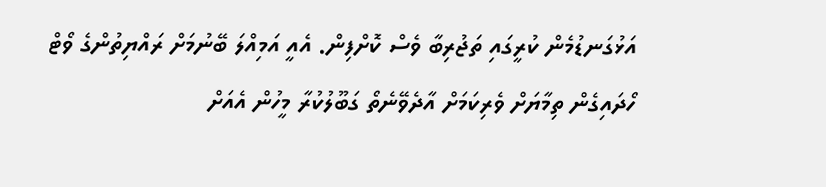އަޅުގަނޑުމެން ކުރީގައި ތަޖުރިބާ ވެސް ކޮށްފިން. އެއީ އަމިއްލަ ބޭނުމަށް ރައްޔިތުންގެ ވޯޓް ހޯދައިގެން ތިމާޔަށް ވެރިކަމަށް އާދެވޭނެތޯ ގަބޫލުކުރާ މީހުން އެއަށް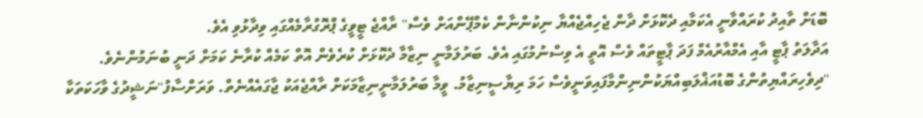ބޮޑަށް ތާއިދު ކުރައްވާނީ އެކަމާއި ދެކޮޅަށް ދާން ޖެހިއްޖެއްޔާ ނިކުންނާން ކެމްޕޭންއަށް ވެސް" ރާއްޖެ ޓީވީގެ ޕްރޮގުރާމެއްގައި ވިދާޅުވި އެވެ.
އަދާލަތު ޕާޓީ އާއި އެމްއާރުއެމް ފަދަ ޕާޓީތައް ވެސް އޮތީ އެ ވިސްނުމުގައި އެވެ. ބަރުލަމާނީ ނިޒާމާ ދެކޮޅަށް ކުރެވެން އޮތް ކަމެއް ކުރާނެ ކަމަށް ދަނީ ބުނަމުންނެވެ.
"ދިވެހިރައްޔިތުންގެ ބޮޑުއަޣްލަބިއްޔަކުންނިންމާފައިވަނީވެސް ހަމަ ރިޔާސީނިޒާމު. ވީމާ ބަރުލަމާނީނިޒާމަކަށް ރާއްޖެއަކު ޖާގައެއްނެތް. ވަރަށްސާފު"ނަޝީދުގެ ވާހަކަތަކާ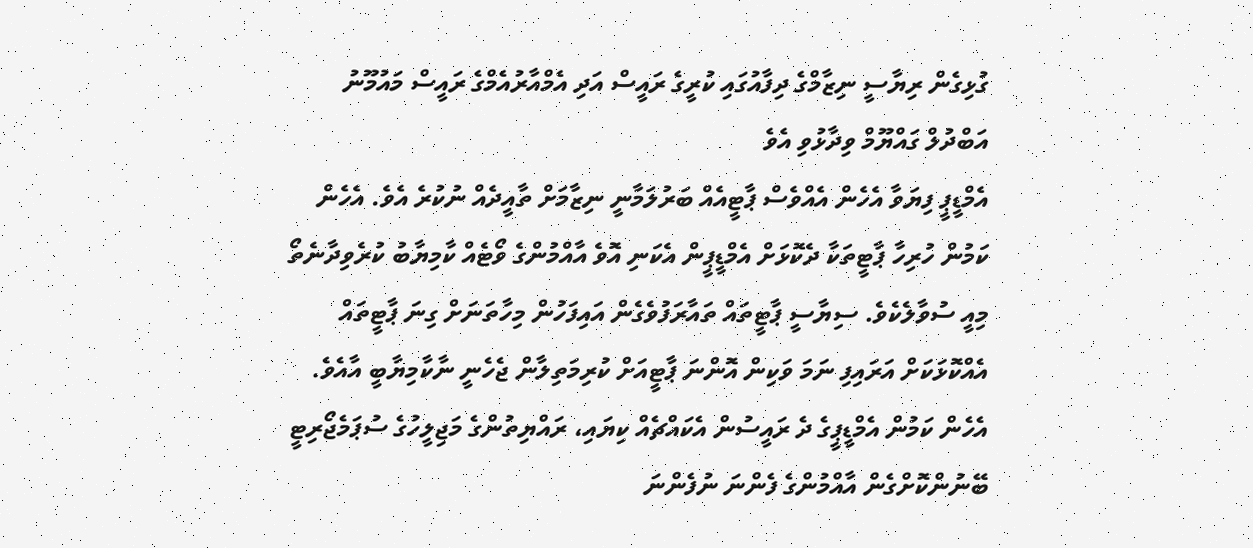ގުޅިގެން ރިޔާސީ ނިޒާމްގެ ދިފާއުގައި ކުރީގެ ރައީސް އަދި އެމްއާރުއެމްގެ ރައީސް މައުމޫނު އަބްދުލް ގައްޔޫމް ވިދާޅުވި އެވެ
އެމްޑީޕީ ފިޔަވާ އެހެން އެއްވެސް ޕާޓީއެއް ބަރުލަމާނީ ނިޒާމަށް ތާއީދެއް ނުކުރެ އެވެ. އެހެން ކަމުން ހުރިހާ ޕާޓީތަކާ ދެކޮޅަށް އެމްޑީޕީން އެކަނި އޮވެ އާއްމުންގެ ވޯޓެއް ކާމިޔާބު ކުރެވިދާނެތޯ މިއީ ސުވާލެކެވެ. ސިޔާސީ ޕާޓީތައް ތައާރަފުވެގެން އައިފަހުން މިހާތަނަށް ގިނަ ޕާޓީތައް އެއްކޮޅަކަށް އަރައިފި ނަމަ ވަކިން އޮންނަ ޕާޓީއަށް ކުރިމަތިލާން ޖެހެނީ ނާކާމިޔާބީ އާއެވެ. އެހެން ކަމުން އެމްޑީޕީގެ ދެ ރައީސުން އެކައްޗެއް ކިޔައި، ރައްޔިތުންގެ މަޖިލީހުގެ ސުޕަމެޖޯރިޓީ ބޭނުންކޮށްގެން އާއްމުންގެ ފެންނަ ނުފެންނަ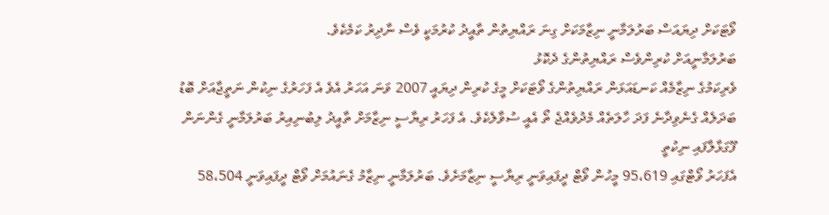ވޯޓަކަށް ދިޔައަސް ބަރުލަމާނީ ނިޒާމަކަށް ގިނަ ރައްޔިތުން ތާއީދު ކުރުމަކީ ވެސް ނާދިރު ކަމެކެވެ.
ބަރުލަމާނީއަށް ކުރިންވެސް ރައްޔިތުންގެ ދެކޮޅު
ވެރިކަމުގެ ނިޒާމެއް ކަނޑައަޅަން ރައްޔިތުންގެ ވޯޓަކަށް މީގެ ކުރިން ދިޔައީ 2007 ވަނަ އަހަރު އެވެ އެ ފަހަރުގެ ނިކުން ނަތީޖާއަށް ބޮޑު ބަދަލެއް ގެނެވިދާނެ ފަދަ ހާލަތެއް މެދުވެއްޖެ ތޯ އެއީ ސުވާލެކެވެ. އެ ފަހަރު ރިޔާސީ ނިޒާމަށް ތާއީދު ލިބުނިއިރު ބަރުލަމާނީ ގެންނަން ފޫގަޅާލާފައި ނިކުތީ
އެފަހަރު ވޯޓްގައި 95،619 މީހުން ވޯޓް ދީފައިވަނީ ރިޔާސީ ނިޒާމަށެވެ. ބަރުލަމާނީ ނިޒާމު ގެނައުމަށް ވޯޓް ދީފައިވަނީ 58،504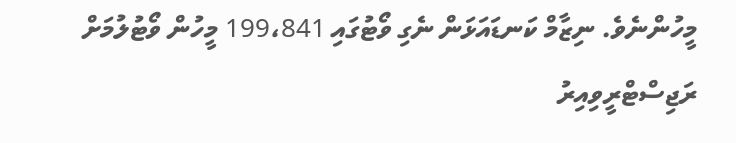މީހުންނެވެ. ނިޒާމް ކަނޑައަޅަން ނެގި ވޯޓުގައި 199،841 މީހުން ވޯޓުލުމަށް ރަޖިސްޓްރީވިއިރު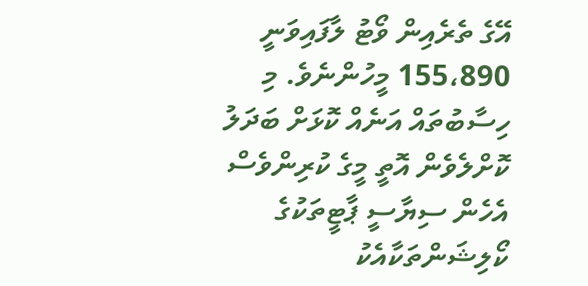އޭގެ ތެރެއިން ވޯޓު ލާފައިވަނީ 155،890 މީހުންނެވެ. މި ހިސާބުތައް އަނެއް ކޮޅަށް ބަދަލު ކޮށްލެވެން އޮތީ މީގެ ކުރިންވެސް އެހެން ސިޔާސީ ޕާޓީތަކުގެ ކޯލިޝަންތަކާއެކު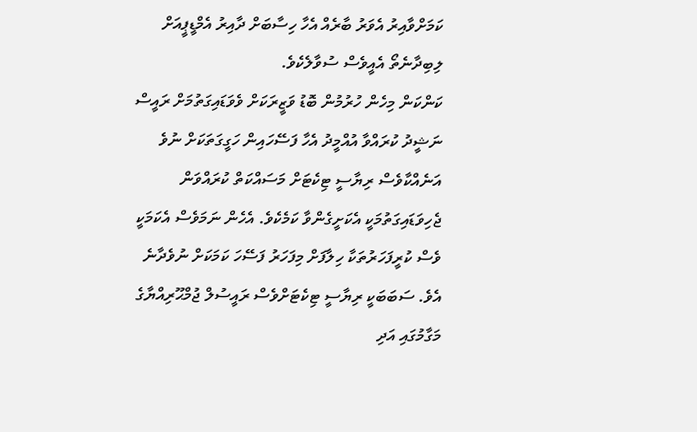ކަމަށްވާއިރު އެވަރު ބާރެއް އެހާ ހިސާބަށް ދާއިރު އެމްޑީޕީއަށް ލިބިދާނެތޯ އެއީވެސް ސުވާލެކެވެ.
ކަންކަން މިހެން ހުރުމުން ބޮޑު ވަޒީރަކަށް ވެވަޑައިގަތުމަށް ރައީސް ނަޝީދު ކުރައްވާ އުއްމީދު އެހާ ފަސޭހައިން ހަގީގަތަކަށް ނުވެ އަނެއްކާވެސް ރިޔާސީ ޓިކެޓަށް މަސައްކަތް ކުރައްވަން ޖެހިވަޑައިގަތުމަކީ އެކަށީގެންވާ ކަމެކެވެ. އެހެން ނަމަވެސް އެކަމަކީ ވެސް ކުރީފަހަރުތަކާ ހިލާފަށް މިފަހަރު ފަސޭހަ ކަމަކަށް ނުވެދާނެ އެވެ. ސަބަބަކީ ރިޔާސީ ޓިކެޓަށްވެސް ރައީސުލް ޖުމްޙޫރިއްޔާގެ މަގާމުގައި އަދި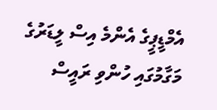އެމްޑީޕީގެ އެންމެ އިސް ލީޑަރުގެ މަގާމުގައި ހުންވި ރައީސް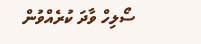ސޯލިހް ވާދަ ކުރެއްވުން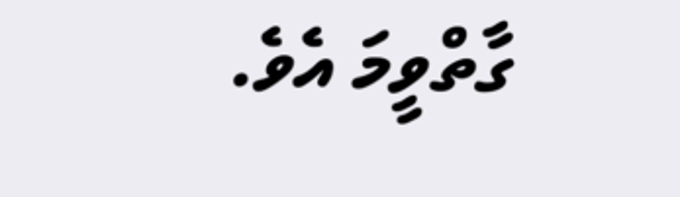ގާތްވީމަ އެވެ.